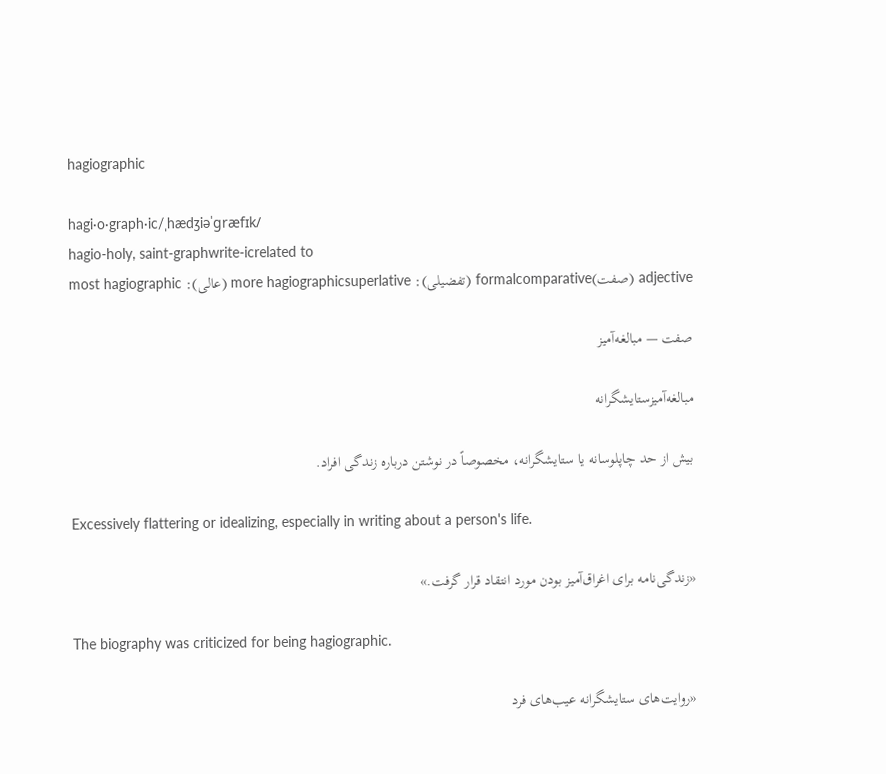hagiographic

hagi·o·graph·ic/ˌhædʒiəˈɡræfɪk/
hagio-holy, saint-graphwrite-icrelated to
adjective (صفت)formalcomparative (تفضیلی): more hagiographicsuperlative (عالی): most hagiographic

صفت — مبالغه‌آمیز

مبالغه‌آمیزستایشگرانه

بیش از حد چاپلوسانه یا ستایشگرانه، مخصوصاً در نوشتن درباره زندگی افراد.

Excessively flattering or idealizing, especially in writing about a person's life.

«زندگی‌نامه برای اغراق‌آمیز بودن مورد انتقاد قرار گرفت.»

The biography was criticized for being hagiographic.

«روایت‌های ستایشگرانه عیب‌های فرد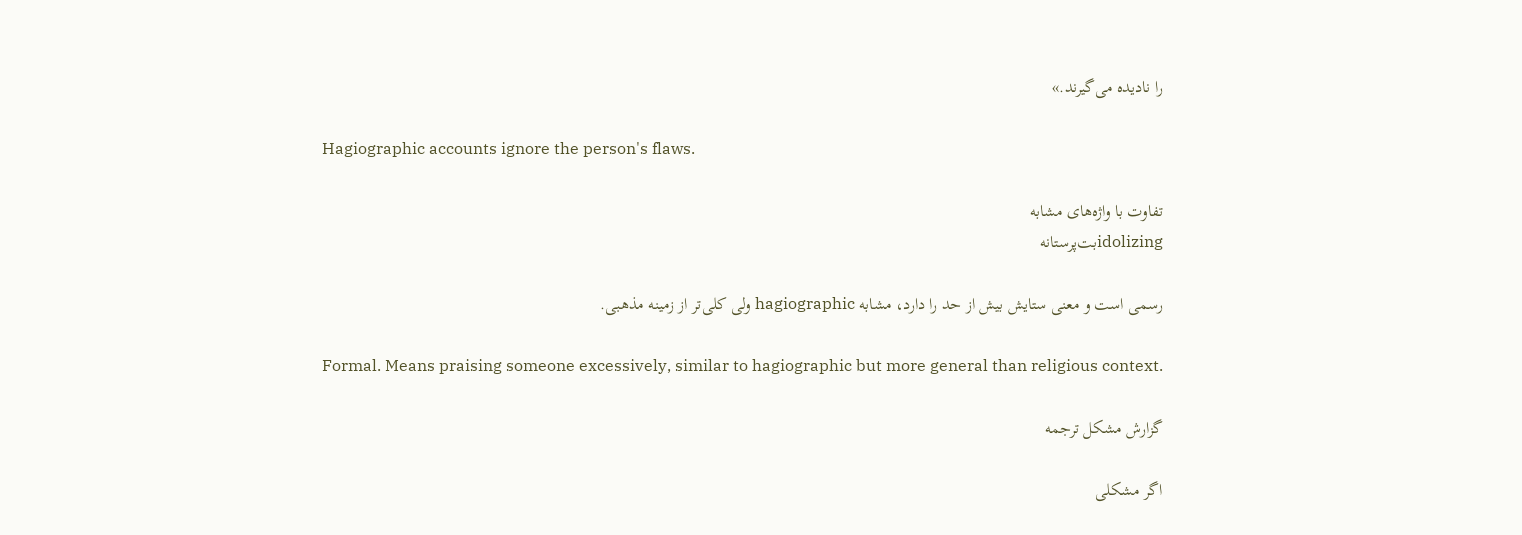را نادیده می‌گیرند.»

Hagiographic accounts ignore the person's flaws.

تفاوت با واژه‌های مشابه
idolizingبت‌پرستانه

رسمی است و معنی ستایش بیش از حد را دارد، مشابه hagiographic ولی کلی‌تر از زمینه مذهبی.

Formal. Means praising someone excessively, similar to hagiographic but more general than religious context.

گزارش مشکل ترجمه

اگر مشکلی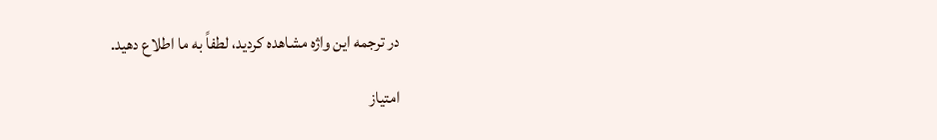در ترجمه این واژه مشاهده کردید، لطفاً به ما اطلاع دهید.

امتیاز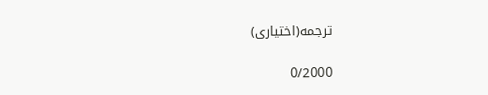ترجمه(اختیاری)

0/2000